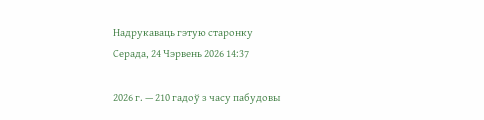Надрукаваць гэтую старонку
Серада, 24 Чэрвень 2026 14:37

2026 г. — 210 гадоў з часу пабудовы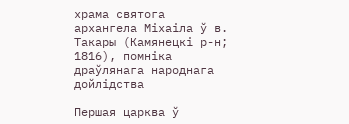храма святога архангела Міхаіла ў в. Такары (Камянецкі р-н; 1816), помніка драўлянага народнага дойлідства

Першая царква ў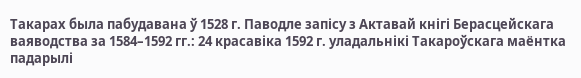Такарах была пабудавана ў 1528 г. Паводле запісу з Актавай кнігі Берасцейскага ваяводства за 1584–1592 гг.: 24 красавіка 1592 г. уладальнікі Такароўскага маёнтка падарылі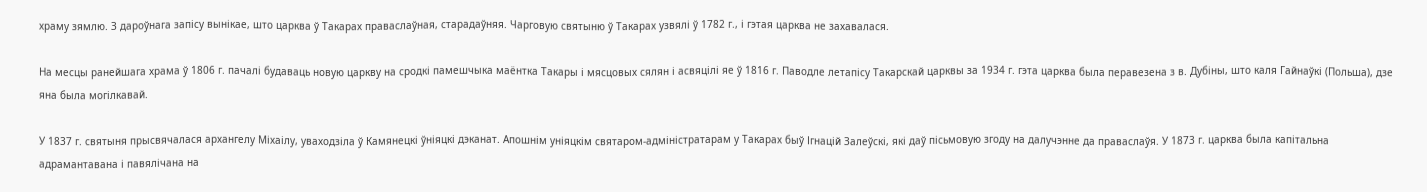храму зямлю. З дароўнага запісу вынікае, што царква ў Такарах праваслаўная, старадаўняя. Чарговую святыню ў Такарах узвялі ў 1782 г., і гэтая царква не захавалася.

На месцы ранейшага храма ў 1806 г. пачалі будаваць новую царкву на сродкі памешчыка маёнтка Такары і мясцовых сялян і асвяцілі яе ў 1816 г. Паводле летапісу Такарскай царквы за 1934 г. гэта царква была перавезена з в. Дубіны, што каля Гайнаўкі (Польша), дзе яна была могілкавай.

У 1837 г. святыня прысвячалася архангелу Міхаілу, уваходзіла ў Камянецкі ўніяцкі дэканат. Апошнім уніяцкім святаром-адміністратарам у Такарах быў Ігнацій Залеўскі, які даў пісьмовую згоду на далучэнне да праваслаўя. У 1873 г. царква была капітальна адрамантавана і павялічана на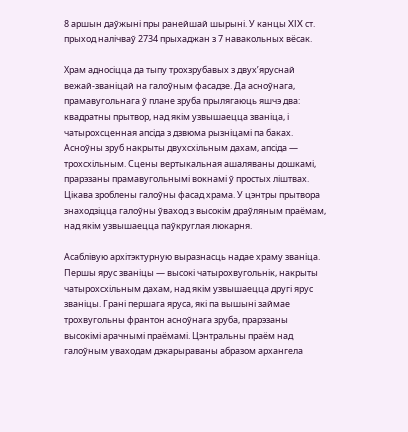8 аршын даўжыні пры ранейшай шырыні. У канцы XIX ст. прыход налічваў 2734 прыхаджан з 7 навакольных вёсак.

Храм адносіцца да тыпу трохзрубавых з двух’яруснай вежай-званіцай на галоўным фасадзе. Да асноўнага, прамавугольнага ў плане зруба прылягаюць яшчэ два: квадратны прытвор, над якім узвышаецца званіца, і чатырохсценная апсіда з дзвюма рызніцамі па баках. Асноўны зруб накрыты двухсхільным дахам, апсіда — трохсхільным. Сцены вертыкальная ашаляваны дошкамі, прарэзаны прамавугольнымі вокнамі ў простых ліштвах. Цікава зроблены галоўны фасад храма. У цэнтры прытвора знаходзіцца галоўны ўваход з высокім драўляным праёмам, над якім узвышаецца паўкруглая люкарня.

Асаблівую архітэктурную выразнасць надае храму званіца. Першы ярус званіцы — высокі чатырохвугольнік, накрыты чатырохсхільным дахам, над якім узвышаецца другі ярус званіцы. Грані першага яруса, які па вышыні займае трохвугольны франтон асноўнага зруба, прарэзаны высокімі арачнымі праёмамі. Цэнтральны праём над галоўным уваходам дэкарыраваны абразом архангела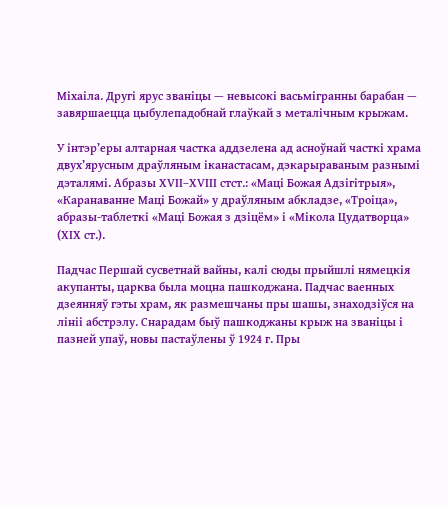Міхаіла. Другі ярус званіцы — невысокі васьмігранны барабан — завяршаецца цыбулепадобнай глаўкай з металічным крыжам.

У інтэр’еры алтарная частка аддзелена ад асноўнай часткі храма двух’ярусным драўляным іканастасам, дэкарыраваным разнымі дэталямі. Абразы ХVІІ–ХVІІІ стст.: «Маці Божая Адзігітрыя», «Каранаванне Маці Божай» у драўляным абкладзе, «Троіца», абразы-таблеткі «Маці Божая з дзіцём» і «Мікола Цудатворца» (ХІХ ст.).

Падчас Першай сусветнай вайны, калі сюды прыйшлі нямецкія акупанты, царква была моцна пашкоджана. Падчас ваенных дзеянняў гэты храм, як размешчаны пры шашы, знаходзіўся на лініі абстрэлу. Снарадам быў пашкоджаны крыж на званіцы і пазней упаў, новы пастаўлены ў 1924 г. Пры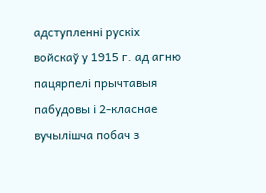адступленні рускіх войскаў у 1915 г. ад агню пацярпелі прычтавыя пабудовы і 2-класнае вучылішча побач з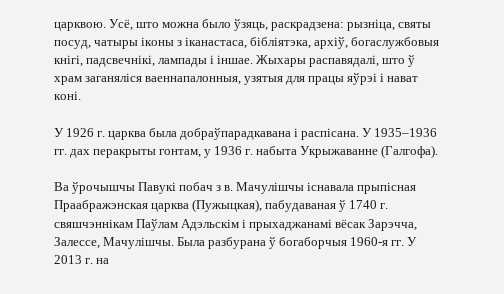царквою. Усё, што можна было ўзяць, раскрадзена: рызніца, святы посуд, чатыры іконы з іканастаса, бібліятэка, архіў, богаслужбовыя кнігі, падсвечнікі, лампады і іншае. Жыхары распавядалі, што ў храм заганяліся ваеннапалонныя, узятыя для працы яўрэі і нават коні.

У 1926 г. царква была добраўпарадкавана і распісана. У 1935–1936 гг. дах перакрыты гонтам, у 1936 г. набыта Укрыжаванне (Галгофа).

Ва ўрочышчы Павукі побач з в. Мачулішчы існавала прыпісная Праабражэнская царква (Пужыцкая), пабудаваная ў 1740 г. свяшчэннікам Паўлам Адэльскім і прыхаджанамі вёсак Зарэчча, Залессе, Мачулішчы. Была разбурана ў богаборчыя 1960-я гг. У 2013 г. на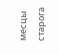месцы старога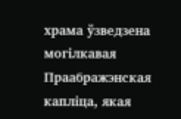храма ўзведзена могілкавая Праабражэнская капліца, якая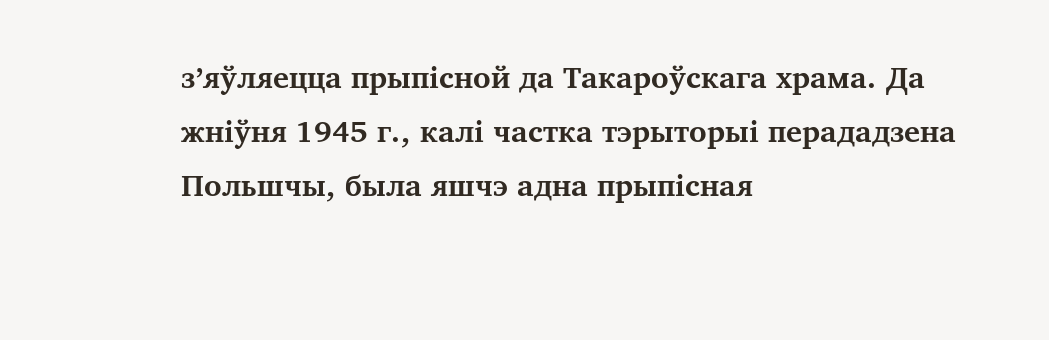з’яўляецца прыпісной да Такароўскага храма. Да жніўня 1945 г., калі частка тэрыторыі перададзена Польшчы, была яшчэ адна прыпісная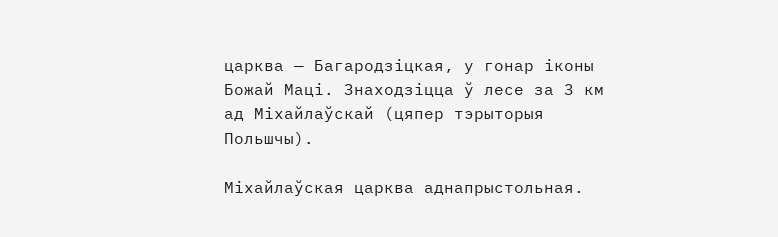царква — Багародзіцкая, у гонар іконы Божай Маці. Знаходзіцца ў лесе за 3 км ад Міхайлаўскай (цяпер тэрыторыя Польшчы).

Міхайлаўская царква аднапрыстольная.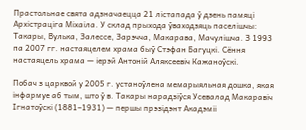Прастольнае свята адзначаецца 21 лістапада ў дзень памяці Архістраціга Міхаіла. У склад прыхода ўваходзяць паселішчы: Такары, Вулька, Залессе, Зарэчча, Макарава, Мачулішча. З 1993 па 2007 гг. настаяцелем храма быў Стэфан Багуцкі. Сёння настаяцель храма — іерэй Антоній Аляксеевіч Кажаноўскі.

Побач з царквой у 2005 г. устаноўлена мемарыяльная дошка, якая інфармуе аб тым, што ў в. Такары нарадзіўся Усевалад Макаравіч Ігнатоўскі (1881–1931) — першы прэзідэнт Акадэміі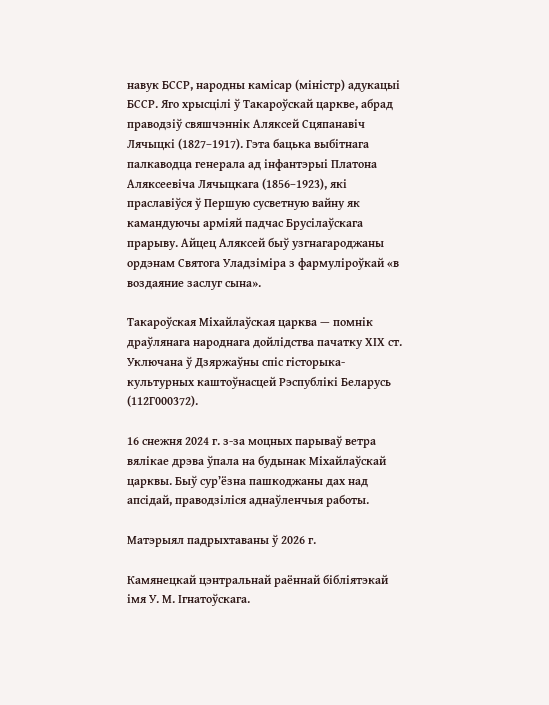навук БССР, народны камісар (міністр) адукацыі БССР. Яго хрысцілі ў Такароўскай царкве, абрад праводзіў свяшчэннік Аляксей Сцяпанавіч Лячыцкі (1827–1917). Гэта бацька выбітнага палкаводца генерала ад інфантэрыі Платона Аляксеевіча Лячыцкага (1856–1923), які праславіўся ў Першую сусветную вайну як камандуючы арміяй падчас Брусілаўскага прарыву. Айцец Аляксей быў узгнагароджаны ордэнам Святога Уладзіміра з фармуліроўкай «в воздаяние заслуг сына».

Такароўская Міхайлаўская царква — помнік драўлянага народнага дойлідства пачатку ХІХ ст. Уключана ў Дзяржаўны спіс гісторыка-культурных каштоўнасцей Рэспублікі Беларусь (112Г000372).

16 снежня 2024 г. з-за моцных парываў ветра вялікае дрэва ўпала на будынак Міхайлаўскай царквы. Быў сур’ёзна пашкоджаны дах над апсідай, праводзіліся аднаўленчыя работы.

Матэрыял падрыхтаваны ў 2026 г.

Камянецкай цэнтральнай раённай бібліятэкай імя У. М. Ігнатоўскага.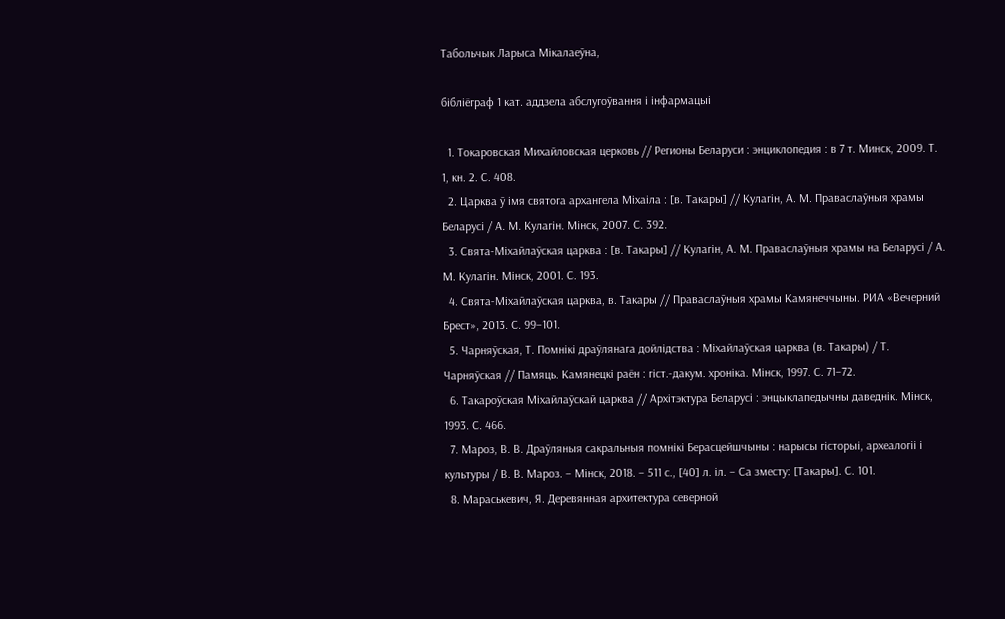Табольчык Ларыса Мікалаеўна,

бібліёграф 1 кат. аддзела абслугоўвання і інфармацыі

  1. Токаровская Михайловская церковь // Регионы Беларуси : энциклопедия : в 7 т. Минск, 2009. Т. 1, кн. 2. С. 408.
  2. Царква ў імя святога архангела Міхаіла : [в. Такары] // Кулагін, А. М. Праваслаўныя храмы Беларусі / А. М. Кулагін. Мінск, 2007. С. 392.
  3. Свята-Міхайлаўская царква : [в. Такары] // Кулагін, А. М. Праваслаўныя храмы на Беларусі / А. М. Кулагін. Мінск, 2001. С. 193.
  4. Свята-Міхайлаўская царква, в. Такары // Праваслаўныя храмы Камянеччыны. РИА «Вечерний Брест», 2013. С. 99–101.
  5. Чарняўская, Т. Помнікі драўлянага дойлідства : Міхайлаўская царква (в. Такары) / Т. Чарняўская // Памяць. Камянецкі раён : гіст.-дакум. хроніка. Мінск, 1997. С. 71–72.
  6. Такароўская Міхайлаўскай царква // Архітэктура Беларусі : энцыклапедычны даведнік. Мінск, 1993. С. 466.
  7. Мароз, В. В. Драўляныя сакральныя помнікі Берасцейшчыны : нарысы гісторыі, археалогіі і культуры / В. В. Мароз. – Мінск, 2018. – 511 с., [40] л. іл. – Са зместу: [Такары]. С. 101.
  8. Мараськевич, Я. Деревянная архитектура северной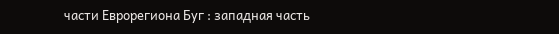части Еврорегиона Буг : западная часть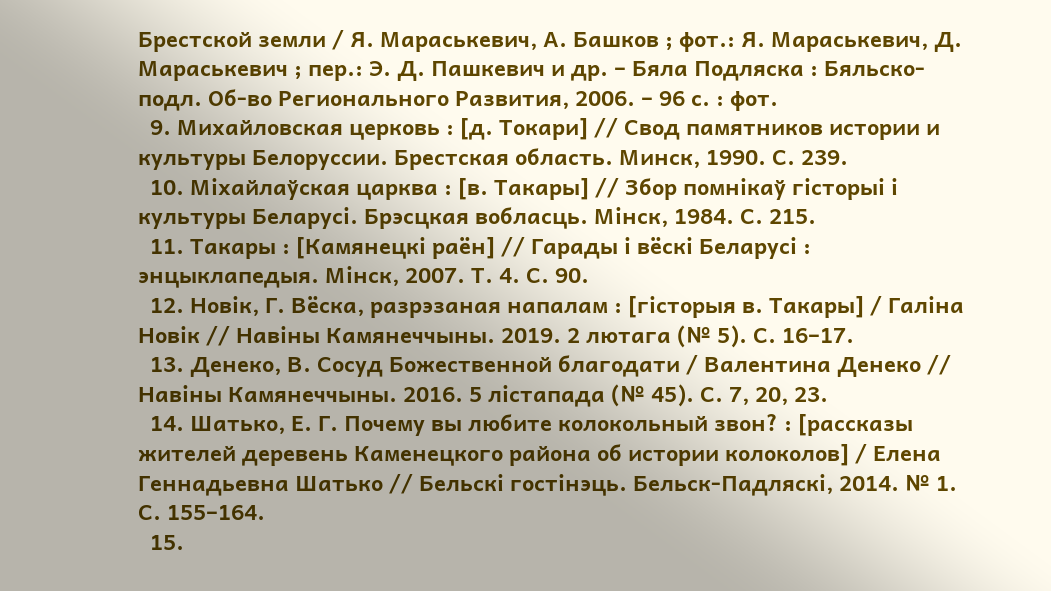Брестской земли / Я. Мараськевич, А. Башков ; фот.: Я. Мараськевич, Д. Мараськевич ; пер.: Э. Д. Пашкевич и др. – Бяла Подляска : Бяльско-подл. Об-во Регионального Развития, 2006. – 96 с. : фот.
  9. Михайловская церковь : [д. Токари] // Свод памятников истории и культуры Белоруссии. Брестская область. Минск, 1990. С. 239.
  10. Міхайлаўская царква : [в. Такары] // Збор помнікаў гісторыі і культуры Беларусі. Брэсцкая вобласць. Мінск, 1984. С. 215.
  11. Такары : [Камянецкі раён] // Гарады і вёскі Беларусі : энцыклапедыя. Мінск, 2007. Т. 4. С. 90.
  12. Новік, Г. Вёска, разрэзаная напалам : [гісторыя в. Такары] / Галіна Новік // Навіны Камянеччыны. 2019. 2 лютага (№ 5). С. 16–17.
  13. Денеко, В. Сосуд Божественной благодати / Валентина Денеко // Навіны Камянеччыны. 2016. 5 лістапада (№ 45). С. 7, 20, 23.
  14. Шатько, Е. Г. Почему вы любите колокольный звон? : [рассказы жителей деревень Каменецкого района об истории колоколов] / Елена Геннадьевна Шатько // Бельскі гостінэць. Бельск-Падляскі, 2014. № 1. С. 155–164.
  15.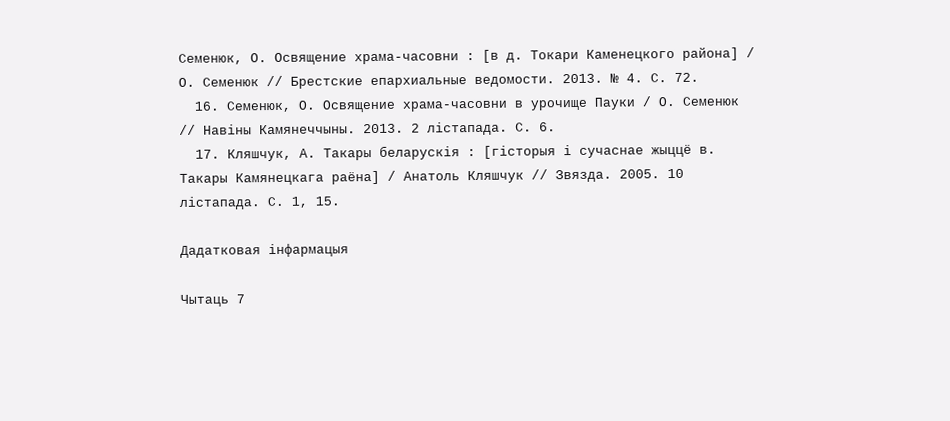Семенюк, О. Освящение храма-часовни : [в д. Токари Каменецкого района] / О. Семенюк // Брестские епархиальные ведомости. 2013. № 4. С. 72.
  16. Семенюк, О. Освящение храма-часовни в урочище Пауки / О. Семенюк // Навіны Камянеччыны. 2013. 2 лістапада. С. 6.
  17. Кляшчук, А. Такары беларускія : [гісторыя і сучаснае жыццё в. Такары Камянецкага раёна] / Анатоль Кляшчук // Звязда. 2005. 10 лістапада. С. 1, 15.

Дадатковая інфармацыя

Чытаць 7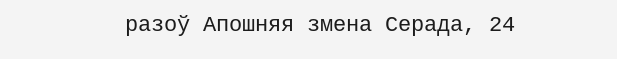разоў Апошняя змена Серада, 24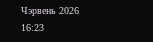Чэрвень 2026 16:23